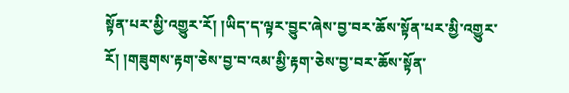སྟོན་པར་མྱི་འགྱུར་རོ། །ཡིད་ད་ལྟར་བྱུང་ཞེས་བྱ་བར་ཆོས་སྟོན་པར་མྱི་འགྱུར་རོ། །གཟུགས་རྟག་ཅེས་བྱ་བ་འམ་མྱི་རྟག་ཅེས་བྱ་བར་ཆོས་སྟོན་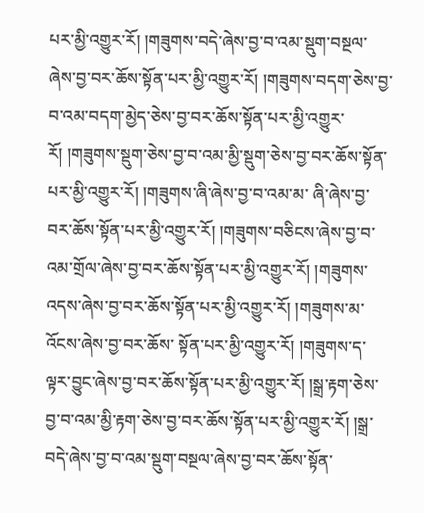པར་མྱི་འགྱུར་རོ། །གཟུགས་བདེ་ཞེས་བྱ་བ་འམ་སྡུག་བསྔལ་ ཞེས་བྱ་བར་ཆོས་སྟོན་པར་མྱི་འགྱུར་རོ། །གཟུགས་བདག་ཅེས་བྱ་བ་འམ་བདག་མྱེད་ཅེས་བྱ་བར་ཆོས་སྟོན་པར་མྱི་འགྱུར་རོ། །གཟུགས་སྡུག་ཅེས་བྱ་བ་འམ་མྱི་སྡུག་ཅེས་བྱ་བར་ཆོས་སྟོན་པར་མྱི་འགྱུར་རོ། །གཟུགས་ཞི་ཞེས་བྱ་བ་འམ་མ་ ཞི་ཞེས་བྱ་བར་ཆོས་སྟོན་པར་མྱི་འགྱུར་རོ། །གཟུགས་བཅིངས་ཞེས་བྱ་བ་འམ་གྲོལ་ཞེས་བྱ་བར་ཆོས་སྟོན་པར་མྱི་འགྱུར་རོ། །གཟུགས་འདས་ཞེས་བྱ་བར་ཆོས་སྟོན་པར་མྱི་འགྱུར་རོ། །གཟུགས་མ་འོངས་ཞེས་བྱ་བར་ཆོས་ སྟོན་པར་མྱི་འགྱུར་རོ། །གཟུགས་ད་ལྟར་བྱུང་ཞེས་བྱ་བར་ཆོས་སྟོན་པར་མྱི་འགྱུར་རོ། །སྒྲ་རྟག་ཅེས་བྱ་བ་འམ་མྱི་རྟག་ཅེས་བྱ་བར་ཆོས་སྟོན་པར་མྱི་འགྱུར་རོ། །སྒྲ་བདེ་ཞེས་བྱ་བ་འམ་སྡུག་བསྔལ་ཞེས་བྱ་བར་ཆོས་སྟོན་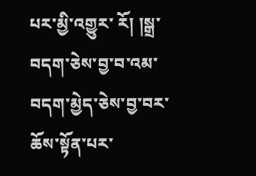པར་མྱི་འགྱུར་ རོ། །སྒྲ་བདག་ཅེས་བྱ་བ་འམ་བདག་མྱེད་ཅེས་བྱ་བར་ཆོས་སྟོན་པར་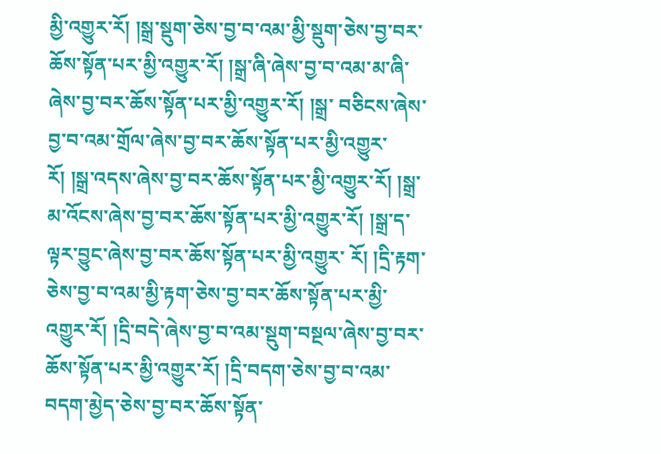མྱི་འགྱུར་རོ། །སྒྲ་སྡུག་ཅེས་བྱ་བ་འམ་མྱི་སྡུག་ཅེས་བྱ་བར་ཆོས་སྟོན་པར་མྱི་འགྱུར་རོ། །སྒྲ་ཞི་ཞེས་བྱ་བ་འམ་མ་ཞི་ཞེས་བྱ་བར་ཆོས་སྟོན་པར་མྱི་འགྱུར་རོ། །སྒྲ་ བཅིངས་ཞེས་བྱ་བ་འམ་གྲོལ་ཞེས་བྱ་བར་ཆོས་སྟོན་པར་མྱི་འགྱུར་རོ། །སྒྲ་འདས་ཞེས་བྱ་བར་ཆོས་སྟོན་པར་མྱི་འགྱུར་རོ། །སྒྲ་མ་འོངས་ཞེས་བྱ་བར་ཆོས་སྟོན་པར་མྱི་འགྱུར་རོ། །སྒྲ་ད་ལྟར་བྱུང་ཞེས་བྱ་བར་ཆོས་སྟོན་པར་མྱི་འགྱུར་ རོ། །དྲི་རྟག་ཅེས་བྱ་བ་འམ་མྱི་རྟག་ཅེས་བྱ་བར་ཆོས་སྟོན་པར་མྱི་འགྱུར་རོ། །དྲི་བདེ་ཞེས་བྱ་བ་འམ་སྡུག་བསྔལ་ཞེས་བྱ་བར་ཆོས་སྟོན་པར་མྱི་འགྱུར་རོ། །དྲི་བདག་ཅེས་བྱ་བ་འམ་བདག་མྱེད་ཅེས་བྱ་བར་ཆོས་སྟོན་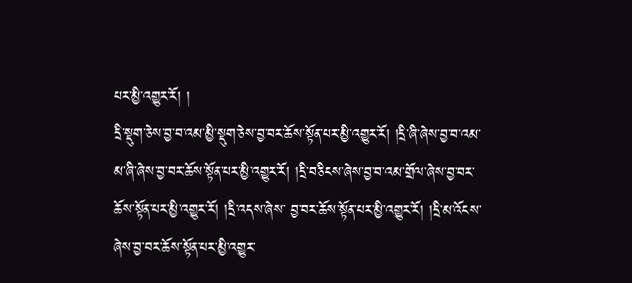པར་མྱི་འགྱུར་རོ། །
དྲི་སྡུག་ཅེས་བྱ་བ་འམ་མྱི་སྡུག་ཅེས་བྱ་བར་ཆོས་སྟོན་པར་མྱི་འགྱུར་རོ། །དྲི་ཞི་ཞེས་བྱ་བ་འམ་མ་ཞི་ཞེས་བྱ་བར་ཆོས་སྟོན་པར་མྱི་འགྱུར་རོ། །དྲི་བཅིངས་ཞེས་བྱ་བ་འམ་གྲོལ་ཞེས་བྱ་བར་ཆོས་སྟོན་པར་མྱི་འགྱུར་རོ། །དྲི་འདས་ཞེས་ བྱ་བར་ཆོས་སྟོན་པར་མྱི་འགྱུར་རོ། །དྲི་མ་འོངས་ཞེས་བྱ་བར་ཆོས་སྟོན་པར་མྱི་འགྱུར་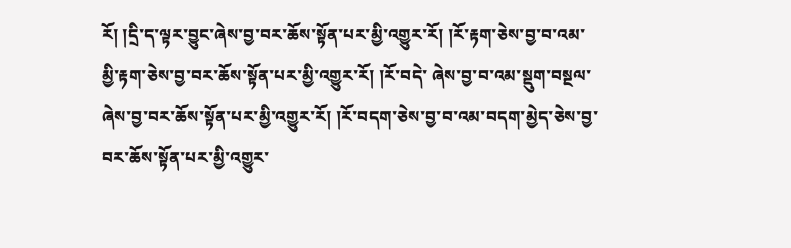རོ། །དྲི་ད་ལྟར་བྱུང་ཞེས་བྱ་བར་ཆོས་སྟོན་པར་མྱི་འགྱུར་རོ། །རོ་རྟག་ཅེས་བྱ་བ་འམ་མྱི་རྟག་ཅེས་བྱ་བར་ཆོས་སྟོན་པར་མྱི་འགྱུར་རོ། །རོ་བདེ་ ཞེས་བྱ་བ་འམ་སྡུག་བསྔལ་ཞེས་བྱ་བར་ཆོས་སྟོན་པར་མྱི་འགྱུར་རོ། །རོ་བདག་ཅེས་བྱ་བ་འམ་བདག་མྱེད་ཅེས་བྱ་བར་ཆོས་སྟོན་པར་མྱི་འགྱུར་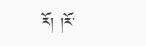རོ། །རོ་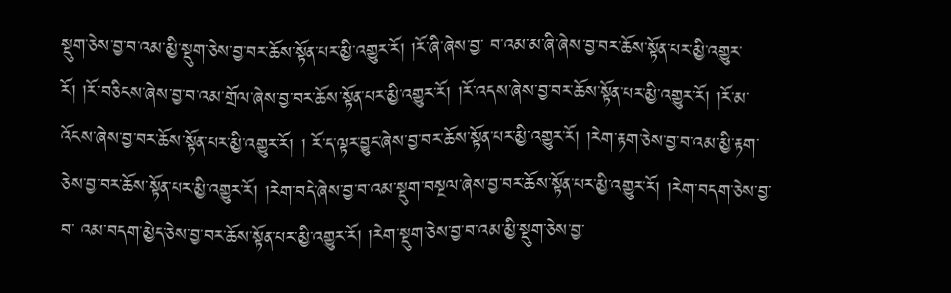སྡུག་ཅེས་བྱ་བ་འམ་མྱི་སྡུག་ཅེས་བྱ་བར་ཆོས་སྟོན་པར་མྱི་འགྱུར་རོ། །རོ་ཞི་ཞེས་བྱ་ བ་འམ་མ་ཞི་ཞེས་བྱ་བར་ཆོས་སྟོན་པར་མྱི་འགྱུར་རོ། །རོ་བཅིངས་ཞེས་བྱ་བ་འམ་གྲོལ་ཞེས་བྱ་བར་ཆོས་སྟོན་པར་མྱི་འགྱུར་རོ། །རོ་འདས་ཞེས་བྱ་བར་ཆོས་སྟོན་པར་མྱི་འགྱུར་རོ། །རོ་མ་འོངས་ཞེས་བྱ་བར་ཆོས་སྟོན་པར་མྱི་འགྱུར་རོ། ། རོ་ད་ལྟར་བྱུང་ཞེས་བྱ་བར་ཆོས་སྟོན་པར་མྱི་འགྱུར་རོ། །རེག་རྟག་ཅེས་བྱ་བ་འམ་མྱི་རྟག་ཅེས་བྱ་བར་ཆོས་སྟོན་པར་མྱི་འགྱུར་རོ། །རེག་བདེ་ཞེས་བྱ་བ་འམ་སྡུག་བསྔལ་ཞེས་བྱ་བར་ཆོས་སྟོན་པར་མྱི་འགྱུར་རོ། །རེག་བདག་ཅེས་བྱ་བ་ འམ་བདག་མྱེད་ཅེས་བྱ་བར་ཆོས་སྟོན་པར་མྱི་འགྱུར་རོ། །རེག་སྡུག་ཅེས་བྱ་བ་འམ་མྱི་སྡུག་ཅེས་བྱ་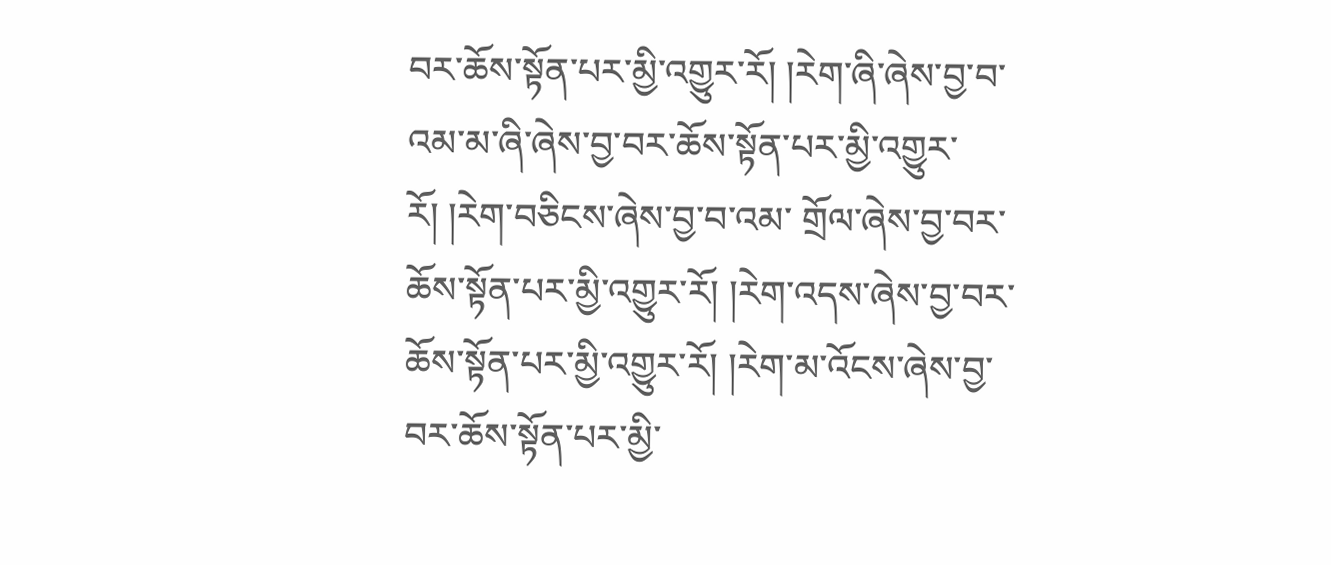བར་ཆོས་སྟོན་པར་མྱི་འགྱུར་རོ། །རེག་ཞི་ཞེས་བྱ་བ་འམ་མ་ཞི་ཞེས་བྱ་བར་ཆོས་སྟོན་པར་མྱི་འགྱུར་རོ། །རེག་བཅིངས་ཞེས་བྱ་བ་འམ་ གྲོལ་ཞེས་བྱ་བར་ཆོས་སྟོན་པར་མྱི་འགྱུར་རོ། །རེག་འདས་ཞེས་བྱ་བར་ཆོས་སྟོན་པར་མྱི་འགྱུར་རོ། །རེག་མ་འོངས་ཞེས་བྱ་བར་ཆོས་སྟོན་པར་མྱི་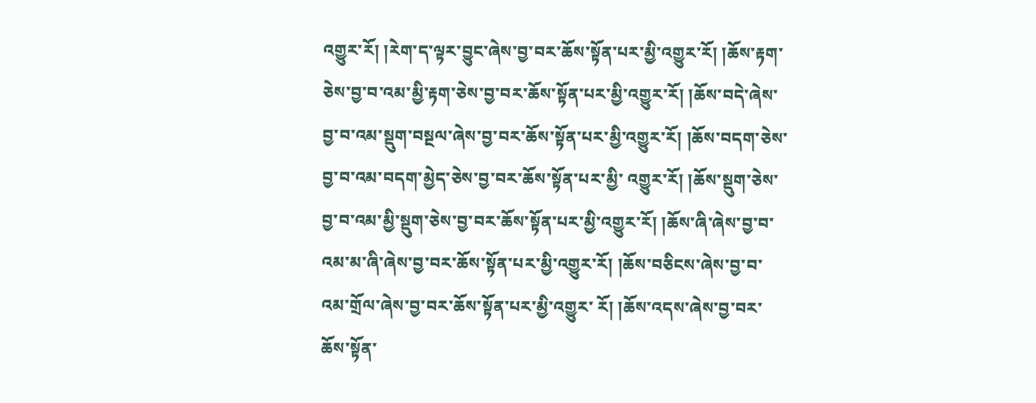འགྱུར་རོ། །རེག་ད་ལྟར་བྱུང་ཞེས་བྱ་བར་ཆོས་སྟོན་པར་མྱི་འགྱུར་རོ། །ཆོས་རྟག་
ཅེས་བྱ་བ་འམ་མྱི་རྟག་ཅེས་བྱ་བར་ཆོས་སྟོན་པར་མྱི་འགྱུར་རོ། །ཆོས་བདེ་ཞེས་བྱ་བ་འམ་སྡུག་བསྔལ་ཞེས་བྱ་བར་ཆོས་སྟོན་པར་མྱི་འགྱུར་རོ། །ཆོས་བདག་ཅེས་བྱ་བ་འམ་བདག་མྱེད་ཅེས་བྱ་བར་ཆོས་སྟོན་པར་མྱི་ འགྱུར་རོ། །ཆོས་སྡུག་ཅེས་བྱ་བ་འམ་མྱི་སྡུག་ཅེས་བྱ་བར་ཆོས་སྟོན་པར་མྱི་འགྱུར་རོ། །ཆོས་ཞི་ཞེས་བྱ་བ་འམ་མ་ཞི་ཞེས་བྱ་བར་ཆོས་སྟོན་པར་མྱི་འགྱུར་རོ། །ཆོས་བཅིངས་ཞེས་བྱ་བ་འམ་གྲོལ་ཞེས་བྱ་བར་ཆོས་སྟོན་པར་མྱི་འགྱུར་ རོ། །ཆོས་འདས་ཞེས་བྱ་བར་ཆོས་སྟོན་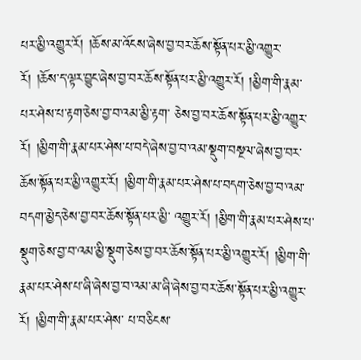པར་མྱི་འགྱུར་རོ། །ཆོས་མ་འོངས་ཞེས་བྱ་བར་ཆོས་སྟོན་པར་མྱི་འགྱུར་རོ། །ཆོས་ད་ལྟར་བྱུང་ཞེས་བྱ་བར་ཆོས་སྟོན་པར་མྱི་འགྱུར་རོ། །མྱིག་གི་རྣམ་པར་ཤེས་པ་རྟག་ཅེས་བྱ་བ་འམ་མྱི་རྟག་ ཅེས་བྱ་བར་ཆོས་སྟོན་པར་མྱི་འགྱུར་རོ། །མྱིག་གི་རྣམ་པར་ཤེས་པ་བདེ་ཞེས་བྱ་བ་འམ་སྡུག་བསྔལ་ཞེས་བྱ་བར་ཆོས་སྟོན་པར་མྱི་འགྱུར་རོ། །མྱིག་གི་རྣམ་པར་ཤེས་པ་བདག་ཅེས་བྱ་བ་འམ་བདག་མྱེད་ཅེས་བྱ་བར་ཆོས་སྟོན་པར་མྱི་ འགྱུར་རོ། །མྱིག་གི་རྣམ་པར་ཤེས་པ་སྡུག་ཅེས་བྱ་བ་འམ་མྱི་སྡུག་ཅེས་བྱ་བར་ཆོས་སྟོན་པར་མྱི་འགྱུར་རོ། །མྱིག་གི་རྣམ་པར་ཤེས་པ་ཞི་ཞེས་བྱ་བ་འམ་མ་ཞི་ཞེས་བྱ་བར་ཆོས་སྟོན་པར་མྱི་འགྱུར་རོ། །མྱིག་གི་རྣམ་པར་ཤེས་ པ་བཅིངས་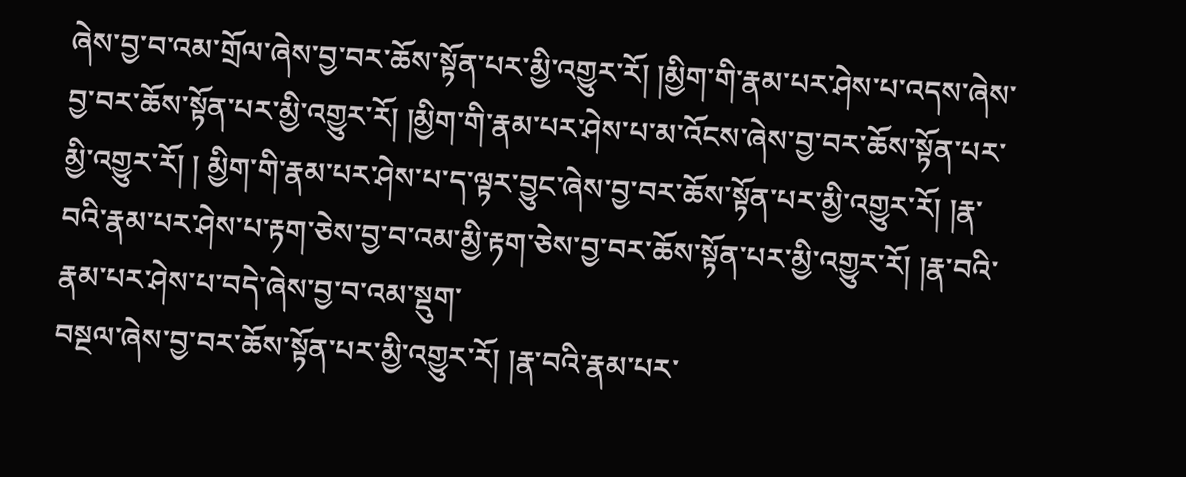ཞེས་བྱ་བ་འམ་གྲོལ་ཞེས་བྱ་བར་ཆོས་སྟོན་པར་མྱི་འགྱུར་རོ། །མྱིག་གི་རྣམ་པར་ཤེས་པ་འདས་ཞེས་བྱ་བར་ཆོས་སྟོན་པར་མྱི་འགྱུར་རོ། །མྱིག་གི་རྣམ་པར་ཤེས་པ་མ་འོངས་ཞེས་བྱ་བར་ཆོས་སྟོན་པར་མྱི་འགྱུར་རོ། ། མྱིག་གི་རྣམ་པར་ཤེས་པ་ད་ལྟར་བྱུང་ཞེས་བྱ་བར་ཆོས་སྟོན་པར་མྱི་འགྱུར་རོ། །རྣ་བའི་རྣམ་པར་ཤེས་པ་རྟག་ཅེས་བྱ་བ་འམ་མྱི་རྟག་ཅེས་བྱ་བར་ཆོས་སྟོན་པར་མྱི་འགྱུར་རོ། །རྣ་བའི་རྣམ་པར་ཤེས་པ་བདེ་ཞེས་བྱ་བ་འམ་སྡུག་
བསྔལ་ཞེས་བྱ་བར་ཆོས་སྟོན་པར་མྱི་འགྱུར་རོ། །རྣ་བའི་རྣམ་པར་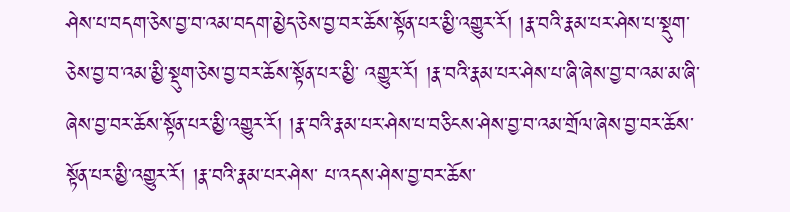ཤེས་པ་བདག་ཅེས་བྱ་བ་འམ་བདག་མྱེད་ཅེས་བྱ་བར་ཆོས་སྟོན་པར་མྱི་འགྱུར་རོ། །རྣ་བའི་རྣམ་པར་ཤེས་པ་སྡུག་ཅེས་བྱ་བ་འམ་མྱི་སྡུག་ཅེས་བྱ་བར་ཆོས་སྟོན་པར་མྱི་ འགྱུར་རོ། །རྣ་བའི་རྣམ་པར་ཤེས་པ་ཞི་ཞེས་བྱ་བ་འམ་མ་ཞི་ཞེས་བྱ་བར་ཆོས་སྟོན་པར་མྱི་འགྱུར་རོ། །རྣ་བའི་རྣམ་པར་ཤེས་པ་བཅིངས་ཤེས་བྱ་བ་འམ་གྲོལ་ཞེས་བྱ་བར་ཆོས་སྟོན་པར་མྱི་འགྱུར་རོ། །རྣ་བའི་རྣམ་པར་ཤེས་ པ་འདས་ཤེས་བྱ་བར་ཆོས་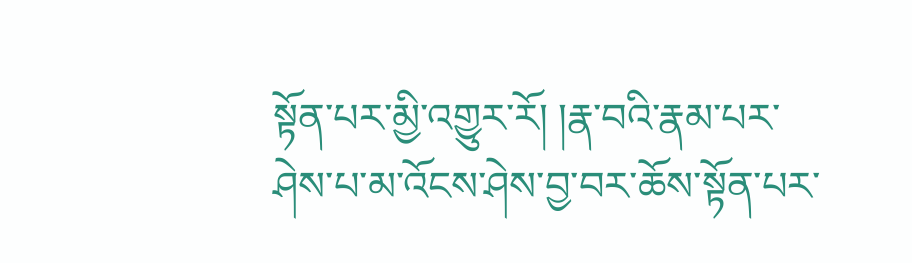སྟོན་པར་མྱི་འགྱུར་རོ། །རྣ་བའི་རྣམ་པར་ཤེས་པ་མ་འོངས་ཤེས་བྱ་བར་ཆོས་སྟོན་པར་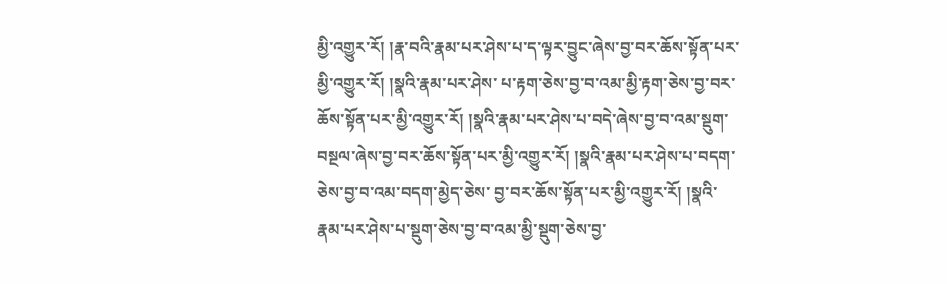མྱི་འགྱུར་རོ། །རྣ་བའི་རྣམ་པར་ཤེས་པ་ད་ལྟར་བྱུང་ཞེས་བྱ་བར་ཆོས་སྟོན་པར་མྱི་འགྱུར་རོ། །སྣའི་རྣམ་པར་ཤེས་ པ་རྟག་ཅེས་བྱ་བ་འམ་མྱི་རྟག་ཅེས་བྱ་བར་ཆོས་སྟོན་པར་མྱི་འགྱུར་རོ། །སྣའི་རྣམ་པར་ཤེས་པ་བདེ་ཞེས་བྱ་བ་འམ་སྡུག་བསྔལ་ཞེས་བྱ་བར་ཆོས་སྟོན་པར་མྱི་འགྱུར་རོ། །སྣའི་རྣམ་པར་ཤེས་པ་བདག་ཅེས་བྱ་བ་འམ་བདག་མྱེད་ཅེས་ བྱ་བར་ཆོས་སྟོན་པར་མྱི་འགྱུར་རོ། །སྣའི་རྣམ་པར་ཤེས་པ་སྡུག་ཅེས་བྱ་བ་འམ་མྱི་སྡུག་ཅེས་བྱ་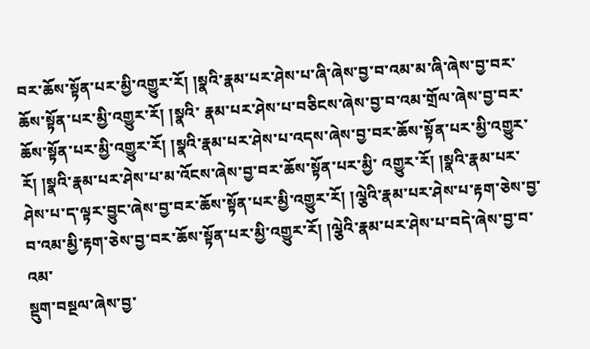བར་ཆོས་སྟོན་པར་མྱི་འགྱུར་རོ། །སྣའི་རྣམ་པར་ཤེས་པ་ཞི་ཞེས་བྱ་བ་འམ་མ་ཞི་ཞེས་བྱ་བར་ཆོས་སྟོན་པར་མྱི་འགྱུར་རོ། །སྣའི་ རྣམ་པར་ཤེས་པ་བཅིངས་ཞེས་བྱ་བ་འམ་གྲོལ་ཞེས་བྱ་བར་ཆོས་སྟོན་པར་མྱི་འགྱུར་རོ། །སྣའི་རྣམ་པར་ཤེས་པ་འདས་ཞེས་བྱ་བར་ཆོས་སྟོན་པར་མྱི་འགྱུར་རོ། །སྣའི་རྣམ་པར་ཤེས་པ་མ་འོངས་ཞེས་བྱ་བར་ཆོས་སྟོན་པར་མྱི་ འགྱུར་རོ། །སྣའི་རྣམ་པར་ཤེས་པ་ད་ལྟར་བྱུང་ཞེས་བྱ་བར་ཆོས་སྟོན་པར་མྱི་འགྱུར་རོ། །ལྕེའི་རྣམ་པར་ཤེས་པ་རྟག་ཅེས་བྱ་བ་འམ་མྱི་རྟག་ཅེས་བྱ་བར་ཆོས་སྟོན་པར་མྱི་འགྱུར་རོ། །ལྕེའི་རྣམ་པར་ཤེས་པ་བདེ་ཞེས་བྱ་བ་འམ་
སྡུག་བསྔལ་ཞེས་བྱ་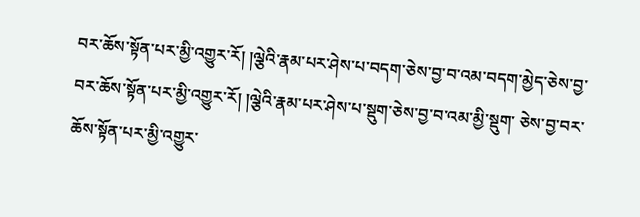བར་ཆོས་སྟོན་པར་མྱི་འགྱུར་རོ། །ལྕེའི་རྣམ་པར་ཤེས་པ་བདག་ཅེས་བྱ་བ་འམ་བདག་མྱེད་ཅེས་བྱ་བར་ཆོས་སྟོན་པར་མྱི་འགྱུར་རོ། །ལྕེའི་རྣམ་པར་ཤེས་པ་སྡུག་ཅེས་བྱ་བ་འམ་མྱི་སྡུག་ ཅེས་བྱ་བར་ཆོས་སྟོན་པར་མྱི་འགྱུར་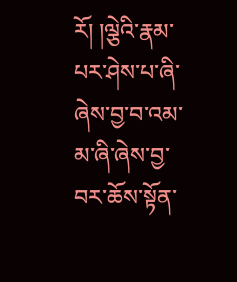རོ། །ལྕེའི་རྣམ་པར་ཤེས་པ་ཞི་ཞེས་བྱ་བ་འམ་མ་ཞི་ཞེས་བྱ་བར་ཆོས་སྟོན་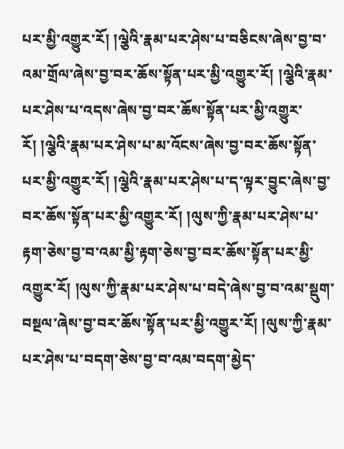པར་མྱི་འགྱུར་རོ། །ལྕེའི་རྣམ་པར་ཤེས་པ་བཅིངས་ཞེས་བྱ་བ་འམ་གྲོལ་ཞེས་བྱ་བར་ཆོས་སྟོན་པར་མྱི་འགྱུར་རོ། །ལྕེའི་རྣམ་ པར་ཤེས་པ་འདས་ཞེས་བྱ་བར་ཆོས་སྟོན་པར་མྱི་འགྱུར་རོ། །ལྕེའི་རྣམ་པར་ཤེས་པ་མ་འོངས་ཞེས་བྱ་བར་ཆོས་སྟོན་པར་མྱི་འགྱུར་རོ། །ལྕེའི་རྣམ་པར་ཤེས་པ་ད་ལྟར་བྱུང་ཞེས་བྱ་བར་ཆོས་སྟོན་པར་མྱི་འགྱུར་རོ། །ལུས་ཀྱི་རྣམ་པར་ཤེས་པ་ རྟག་ཅེས་བྱ་བ་འམ་མྱི་རྟག་ཅེས་བྱ་བར་ཆོས་སྟོན་པར་མྱི་འགྱུར་རོ། །ལུས་ཀྱི་རྣམ་པར་ཤེས་པ་བདེ་ཞེས་བྱ་བ་འམ་སྡུག་བསྔལ་ཞེས་བྱ་བར་ཆོས་སྟོན་པར་མྱི་འགྱུར་རོ། །ལུས་ཀྱི་རྣམ་པར་ཤེས་པ་བདག་ཅེས་བྱ་བ་འམ་བདག་མྱེད་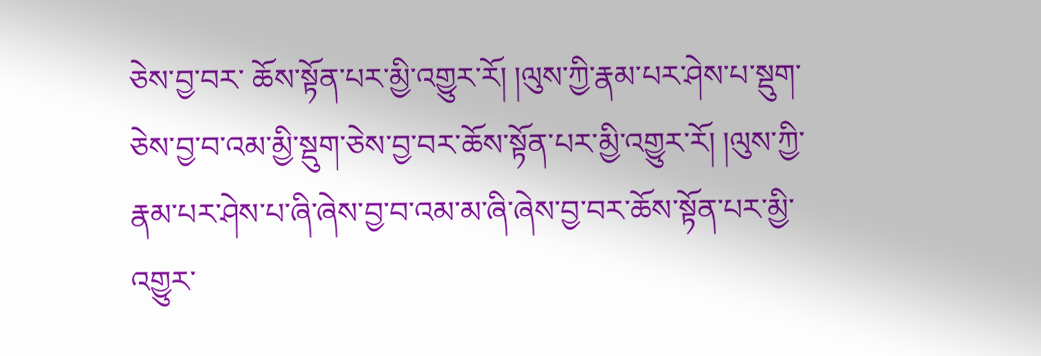ཅེས་བྱ་བར་ ཆོས་སྟོན་པར་མྱི་འགྱུར་རོ། །ལུས་ཀྱི་རྣམ་པར་ཤེས་པ་སྡུག་ཅེས་བྱ་བ་འམ་མྱི་སྡུག་ཅེས་བྱ་བར་ཆོས་སྟོན་པར་མྱི་འགྱུར་རོ། །ལུས་ཀྱི་རྣམ་པར་ཤེས་པ་ཞི་ཞེས་བྱ་བ་འམ་མ་ཞི་ཞེས་བྱ་བར་ཆོས་སྟོན་པར་མྱི་འགྱུར་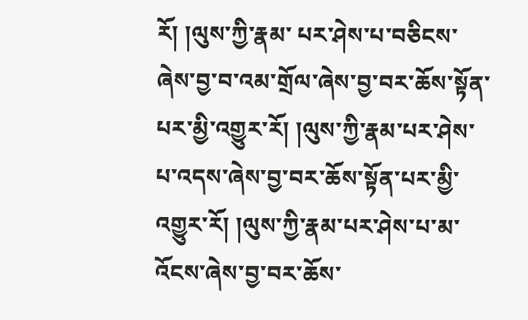རོ། །ལུས་ཀྱི་རྣམ་ པར་ཤེས་པ་བཅིངས་ཞེས་བྱ་བ་འམ་གྲོལ་ཞེས་བྱ་བར་ཆོས་སྟོན་པར་མྱི་འགྱུར་རོ། །ལུས་ཀྱི་རྣམ་པར་ཤེས་པ་འདས་ཞེས་བྱ་བར་ཆོས་སྟོན་པར་མྱི་འགྱུར་རོ། །ལུས་ཀྱི་རྣམ་པར་ཤེས་པ་མ་འོངས་ཞེས་བྱ་བར་ཆོས་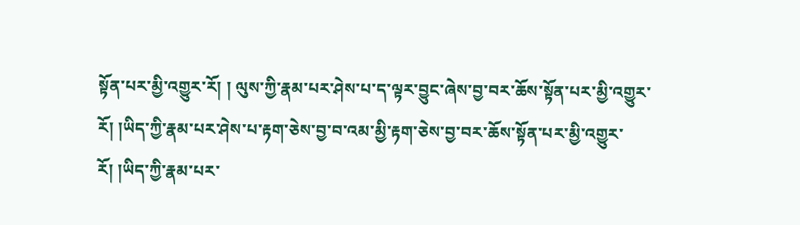སྟོན་པར་མྱི་འགྱུར་རོ། ། ལུས་ཀྱི་རྣམ་པར་ཤེས་པ་ད་ལྟར་བྱུང་ཞེས་བྱ་བར་ཆོས་སྟོན་པར་མྱི་འགྱུར་རོ། །ཡིད་ཀྱི་རྣམ་པར་ཤེས་པ་རྟག་ཅེས་བྱ་བ་འམ་མྱི་རྟག་ཅེས་བྱ་བར་ཆོས་སྟོན་པར་མྱི་འགྱུར་རོ། །ཡིད་ཀྱི་རྣམ་པར་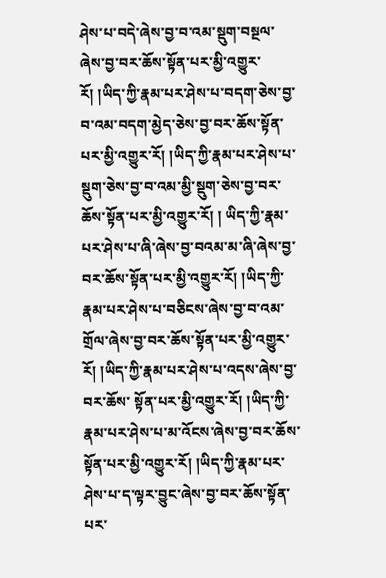ཤེས་པ་བདེ་ཞེས་བྱ་བ་འམ་སྡུག་བསྔལ་
ཞེས་བྱ་བར་ཆོས་སྟོན་པར་མྱི་འགྱུར་རོ། །ཡིད་ཀྱི་རྣམ་པར་ཤེས་པ་བདག་ཅེས་བྱ་བ་འམ་བདག་མྱེད་ཅེས་བྱ་བར་ཆོས་སྟོན་པར་མྱི་འགྱུར་རོ། །ཡིད་ཀྱི་རྣམ་པར་ཤེས་པ་སྡུག་ཅེས་བྱ་བ་འམ་མྱི་སྡུག་ཅེས་བྱ་བར་ཆོས་སྟོན་པར་མྱི་འགྱུར་རོ། ། ཡིད་ཀྱི་རྣམ་པར་ཤེས་པ་ཞི་ཞེས་བྱ་བའམ་མ་ཞི་ཞེས་བྱ་བར་ཆོས་སྟོན་པར་མྱི་འགྱུར་རོ། །ཡིད་ཀྱི་རྣམ་པར་ཤེས་པ་བཅིངས་ཞེས་བྱ་བ་འམ་གྲོལ་ཞེས་བྱ་བར་ཆོས་སྟོན་པར་མྱི་འགྱུར་རོ། །ཡིད་ཀྱི་རྣམ་པར་ཤེས་པ་འདས་ཞེས་བྱ་བར་ཆོས་ སྟོན་པར་མྱི་འགྱུར་རོ། །ཡིད་ཀྱི་རྣམ་པར་ཤེས་པ་མ་འོངས་ཞེས་བྱ་བར་ཆོས་སྟོན་པར་མྱི་འགྱུར་རོ། །ཡིད་ཀྱི་རྣམ་པར་ཤེས་པ་ད་ལྟར་བྱུང་ཞེས་བྱ་བར་ཆོས་སྟོན་པར་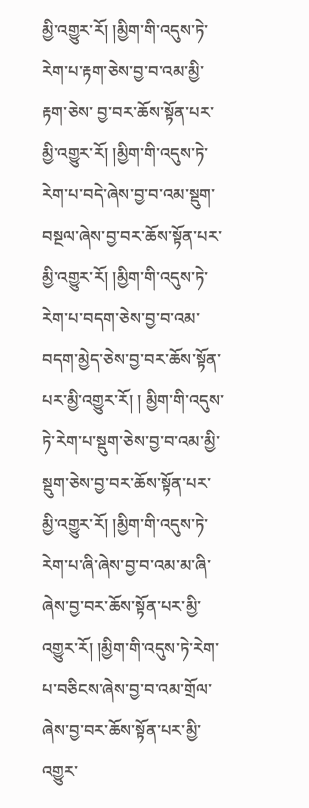མྱི་འགྱུར་རོ། །མྱིག་གི་འདུས་ཏེ་རེག་པ་རྟག་ཅེས་བྱ་བ་འམ་མྱི་རྟག་ཅེས་ བྱ་བར་ཆོས་སྟོན་པར་མྱི་འགྱུར་རོ། །མྱིག་གི་འདུས་ཏེ་རེག་པ་བདེ་ཞེས་བྱ་བ་འམ་སྡུག་བསྔལ་ཞེས་བྱ་བར་ཆོས་སྟོན་པར་མྱི་འགྱུར་རོ། །མྱིག་གི་འདུས་ཏེ་རེག་པ་བདག་ཅེས་བྱ་བ་འམ་བདག་མྱེད་ཅེས་བྱ་བར་ཆོས་སྟོན་པར་མྱི་འགྱུར་རོ། ། མྱིག་གི་འདུས་ཏེ་རེག་པ་སྡུག་ཅེས་བྱ་བ་འམ་མྱི་སྡུག་ཅེས་བྱ་བར་ཆོས་སྟོན་པར་མྱི་འགྱུར་རོ། །མྱིག་གི་འདུས་ཏེ་རེག་པ་ཞི་ཞེས་བྱ་བ་འམ་མ་ཞི་ཞེས་བྱ་བར་ཆོས་སྟོན་པར་མྱི་འགྱུར་རོ། །མྱིག་གི་འདུས་ཏེ་རེག་པ་བཅིངས་ཞེས་བྱ་བ་འམ་གྲོལ་ ཞེས་བྱ་བར་ཆོས་སྟོན་པར་མྱི་འགྱུར་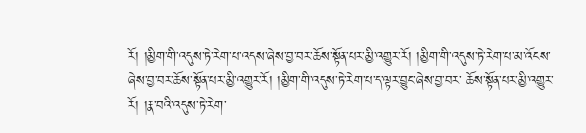རོ། །མྱིག་གི་འདུས་ཏེ་རེག་པ་འདས་ཞེས་བྱ་བར་ཆོས་སྟོན་པར་མྱི་འགྱུར་རོ། །མྱིག་གི་འདུས་ཏེ་རེག་པ་མ་འོངས་ཞེས་བྱ་བར་ཆོས་སྟོན་པར་མྱི་འགྱུར་རོ། །མྱིག་གི་འདུས་ཏེ་རེག་པ་ད་ལྟར་བྱུང་ཞེས་བྱ་བར་ ཆོས་སྟོན་པར་མྱི་འགྱུར་རོ། །རྣ་བའི་འདུས་ཏེ་རེག་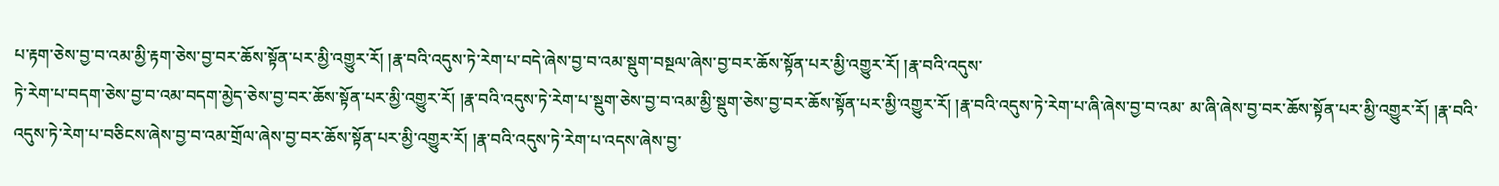པ་རྟག་ཅེས་བྱ་བ་འམ་མྱི་རྟག་ཅེས་བྱ་བར་ཆོས་སྟོན་པར་མྱི་འགྱུར་རོ། །རྣ་བའི་འདུས་ཏེ་རེག་པ་བདེ་ཞེས་བྱ་བ་འམ་སྡུག་བསྔལ་ཞེས་བྱ་བར་ཆོས་སྟོན་པར་མྱི་འགྱུར་རོ། །རྣ་བའི་འདུས་
ཏེ་རེག་པ་བདག་ཅེས་བྱ་བ་འམ་བདག་མྱེད་ཅེས་བྱ་བར་ཆོས་སྟོན་པར་མྱི་འགྱུར་རོ། །རྣ་བའི་འདུས་ཏེ་རེག་པ་སྡུག་ཅེས་བྱ་བ་འམ་མྱི་སྡུག་ཅེས་བྱ་བར་ཆོས་སྟོན་པར་མྱི་འགྱུར་རོ། །རྣ་བའི་འདུས་ཏེ་རེག་པ་ཞི་ཞེས་བྱ་བ་འམ་ མ་ཞི་ཞེས་བྱ་བར་ཆོས་སྟོན་པར་མྱི་འགྱུར་རོ། །རྣ་བའི་འདུས་ཏེ་རེག་པ་བཅིངས་ཞེས་བྱ་བ་འམ་གྲོལ་ཞེས་བྱ་བར་ཆོས་སྟོན་པར་མྱི་འགྱུར་རོ། །རྣ་བའི་འདུས་ཏེ་རེག་པ་འདས་ཞེས་བྱ་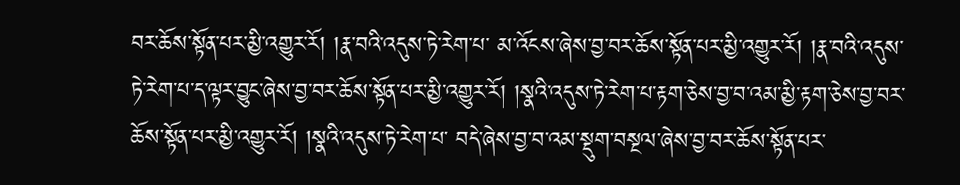བར་ཆོས་སྟོན་པར་མྱི་འགྱུར་རོ། །རྣ་བའི་འདུས་ཏེ་རེག་པ་ མ་འོངས་ཞེས་བྱ་བར་ཆོས་སྟོན་པར་མྱི་འགྱུར་རོ། །རྣ་བའི་འདུས་ཏེ་རེག་པ་ད་ལྟར་བྱུང་ཞེས་བྱ་བར་ཆོས་སྟོན་པར་མྱི་འགྱུར་རོ། །སྣའི་འདུས་ཏེ་རེག་པ་རྟག་ཅེས་བྱ་བ་འམ་མྱི་རྟག་ཅེས་བྱ་བར་ཆོས་སྟོན་པར་མྱི་འགྱུར་རོ། །སྣའི་འདུས་ཏེ་རེག་པ་ བདེ་ཞེས་བྱ་བ་འམ་སྡུག་བསྔལ་ཞེས་བྱ་བར་ཆོས་སྟོན་པར་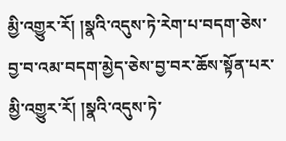མྱི་འགྱུར་རོ། །སྣའི་འདུས་ཏེ་རེག་པ་བདག་ཅེས་བྱ་བ་འམ་བདག་མྱེད་ཅེས་བྱ་བར་ཆོས་སྟོན་པར་མྱི་འགྱུར་རོ། །སྣའི་འདུས་ཏེ་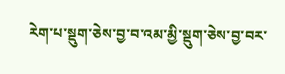རེག་པ་སྡུག་ཅེས་བྱ་བ་འམ་མྱི་སྡུག་ཅེས་བྱ་བར་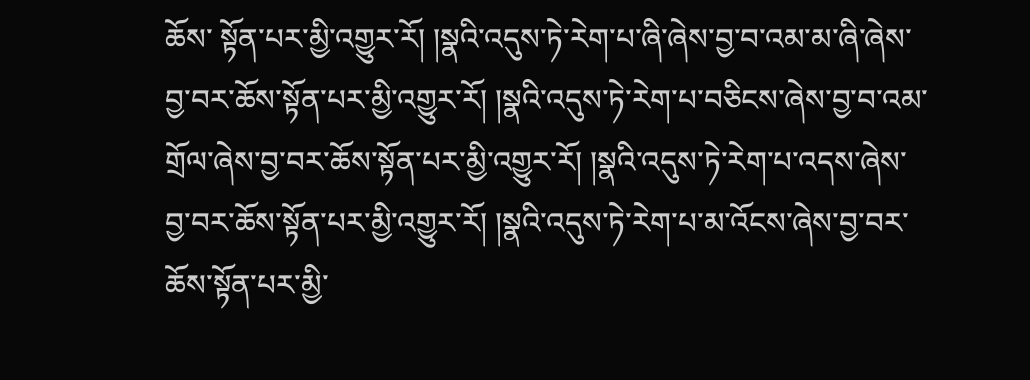ཆོས་ སྟོན་པར་མྱི་འགྱུར་རོ། །སྣའི་འདུས་ཏེ་རེག་པ་ཞི་ཞེས་བྱ་བ་འམ་མ་ཞི་ཞེས་བྱ་བར་ཆོས་སྟོན་པར་མྱི་འགྱུར་རོ། །སྣའི་འདུས་ཏེ་རེག་པ་བཅིངས་ཞེས་བྱ་བ་འམ་གྲོལ་ཞེས་བྱ་བར་ཆོས་སྟོན་པར་མྱི་འགྱུར་རོ། །སྣའི་འདུས་ཏེ་རེག་པ་འདས་ཞེས་ བྱ་བར་ཆོས་སྟོན་པར་མྱི་འགྱུར་རོ། །སྣའི་འདུས་ཏེ་རེག་པ་མ་འོངས་ཞེས་བྱ་བར་ཆོས་སྟོན་པར་མྱི་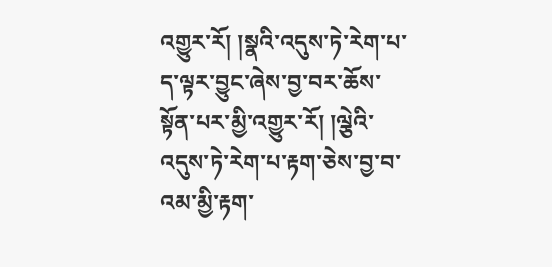འགྱུར་རོ། །སྣའི་འདུས་ཏེ་རེག་པ་ད་ལྟར་བྱུང་ཞེས་བྱ་བར་ཆོས་སྟོན་པར་མྱི་འགྱུར་རོ། །ལྕེའི་འདུས་ཏེ་རེག་པ་རྟག་ཅེས་བྱ་བ་འམ་མྱི་རྟག་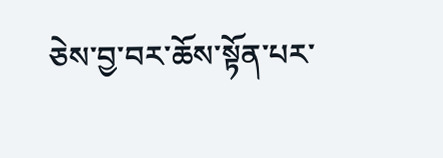ཅེས་བྱ་བར་ཆོས་སྟོན་པར་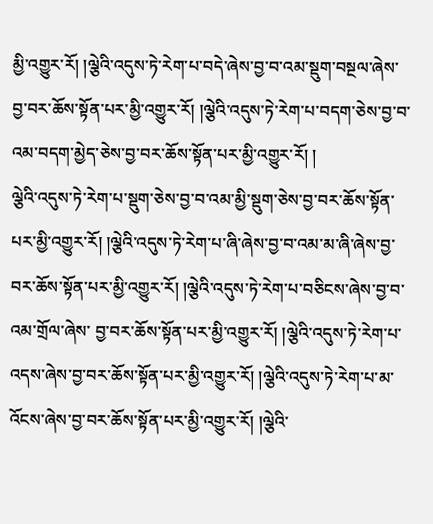མྱི་འགྱུར་རོ། །ལྕེའི་འདུས་ཏེ་རེག་པ་བདེ་ཞེས་བྱ་བ་འམ་སྡུག་བསྔལ་ཞེས་བྱ་བར་ཆོས་སྟོན་པར་མྱི་འགྱུར་རོ། །ལྕེའི་འདུས་ཏེ་རེག་པ་བདག་ཅེས་བྱ་བ་འམ་བདག་མྱེད་ཅེས་བྱ་བར་ཆོས་སྟོན་པར་མྱི་འགྱུར་རོ། །
ལྕེའི་འདུས་ཏེ་རེག་པ་སྡུག་ཅེས་བྱ་བ་འམ་མྱི་སྡུག་ཅེས་བྱ་བར་ཆོས་སྟོན་པར་མྱི་འགྱུར་རོ། །ལྕེའི་འདུས་ཏེ་རེག་པ་ཞི་ཞེས་བྱ་བ་འམ་མ་ཞི་ཞེས་བྱ་བར་ཆོས་སྟོན་པར་མྱི་འགྱུར་རོ། །ལྕེའི་འདུས་ཏེ་རེག་པ་བཅིངས་ཞེས་བྱ་བ་འམ་གྲོལ་ཞེས་ བྱ་བར་ཆོས་སྟོན་པར་མྱི་འགྱུར་རོ། །ལྕེའི་འདུས་ཏེ་རེག་པ་འདས་ཞེས་བྱ་བར་ཆོས་སྟོན་པར་མྱི་འགྱུར་རོ། །ལྕེའི་འདུས་ཏེ་རེག་པ་མ་འོངས་ཞེས་བྱ་བར་ཆོས་སྟོན་པར་མྱི་འགྱུར་རོ། །ལྕེའི་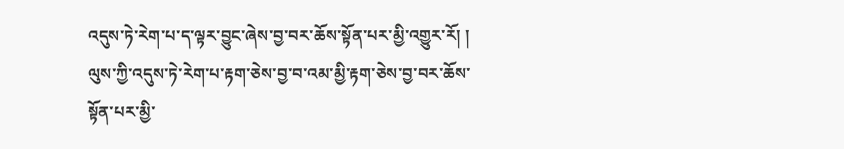འདུས་ཏེ་རེག་པ་ད་ལྟར་བྱུང་ཞེས་བྱ་བར་ཆོས་སྟོན་པར་མྱི་འགྱུར་རོ། ། ལུས་ཀྱི་འདུས་ཏེ་རེག་པ་རྟག་ཅེས་བྱ་བ་འམ་མྱི་རྟག་ཅེས་བྱ་བར་ཆོས་སྟོན་པར་མྱི་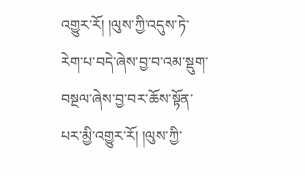འགྱུར་རོ། །ལུས་ཀྱི་འདུས་ཏེ་རེག་པ་བདེ་ཞེས་བྱ་བ་འམ་སྡུག་བསྔལ་ཞེས་བྱ་བར་ཆོས་སྟོན་པར་མྱི་འགྱུར་རོ། །ལུས་ཀྱི་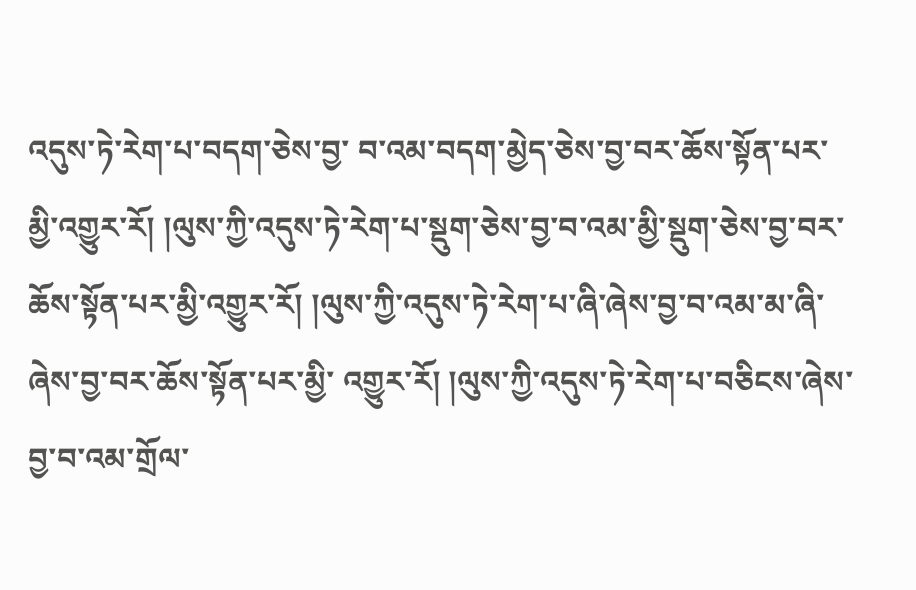འདུས་ཏེ་རེག་པ་བདག་ཅེས་བྱ་ བ་འམ་བདག་མྱེད་ཅེས་བྱ་བར་ཆོས་སྟོན་པར་མྱི་འགྱུར་རོ། །ལུས་ཀྱི་འདུས་ཏེ་རེག་པ་སྡུག་ཅེས་བྱ་བ་འམ་མྱི་སྡུག་ཅེས་བྱ་བར་ཆོས་སྟོན་པར་མྱི་འགྱུར་རོ། །ལུས་ཀྱི་འདུས་ཏེ་རེག་པ་ཞི་ཞེས་བྱ་བ་འམ་མ་ཞི་ཞེས་བྱ་བར་ཆོས་སྟོན་པར་མྱི་ འགྱུར་རོ། །ལུས་ཀྱི་འདུས་ཏེ་རེག་པ་བཅིངས་ཞེས་བྱ་བ་འམ་གྲོལ་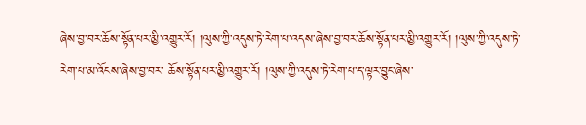ཞེས་བྱ་བར་ཆོས་སྟོན་པར་མྱི་འགྱུར་རོ། །ལུས་ཀྱི་འདུས་ཏེ་རེག་པ་འདས་ཞེས་བྱ་བར་ཆོས་སྟོན་པར་མྱི་འགྱུར་རོ། །ལུས་ཀྱི་འདུས་ཏེ་རེག་པ་མ་འོངས་ཞེས་བྱ་བར་ ཆོས་སྟོན་པར་མྱི་འགྱུར་རོ། །ལུས་ཀྱི་འདུས་ཏེ་རེག་པ་ད་ལྟར་བྱུང་ཞེས་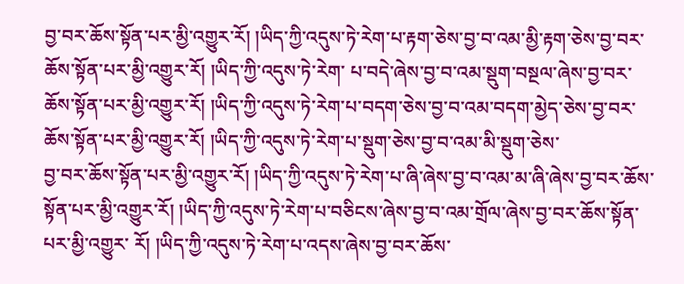བྱ་བར་ཆོས་སྟོན་པར་མྱི་འགྱུར་རོ། །ཡིད་ཀྱི་འདུས་ཏེ་རེག་པ་རྟག་ཅེས་བྱ་བ་འམ་མྱི་རྟག་ཅེས་བྱ་བར་ཆོས་སྟོན་པར་མྱི་འགྱུར་རོ། །ཡིད་ཀྱི་འདུས་ཏེ་རེག་ པ་བདེ་ཞེས་བྱ་བ་འམ་སྡུག་བསྔལ་ཞེས་བྱ་བར་ཆོས་སྟོན་པར་མྱི་འགྱུར་རོ། །ཡིད་ཀྱི་འདུས་ཏེ་རེག་པ་བདག་ཅེས་བྱ་བ་འམ་བདག་མྱེད་ཅེས་བྱ་བར་ཆོས་སྟོན་པར་མྱི་འགྱུར་རོ། །ཡིད་ཀྱི་འདུས་ཏེ་རེག་པ་སྡུག་ཅེས་བྱ་བ་འམ་མི་སྡུག་ཅེས་
བྱ་བར་ཆོས་སྟོན་པར་མྱི་འགྱུར་རོ། །ཡིད་ཀྱི་འདུས་ཏེ་རེག་པ་ཞི་ཞེས་བྱ་བ་འམ་མ་ཞི་ཞེས་བྱ་བར་ཆོས་སྟོན་པར་མྱི་འགྱུར་རོ། །ཡིད་ཀྱི་འདུས་ཏེ་རེག་པ་བཅིངས་ཞེས་བྱ་བ་འམ་གྲོལ་ཞེས་བྱ་བར་ཆོས་སྟོན་པར་མྱི་འགྱུར་ རོ། །ཡིད་ཀྱི་འདུས་ཏེ་རེག་པ་འདས་ཞེས་བྱ་བར་ཆོས་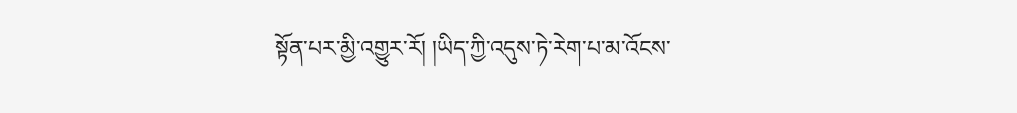སྟོན་པར་མྱི་འགྱུར་རོ། །ཡིད་ཀྱི་འདུས་ཏེ་རེག་པ་མ་འོངས་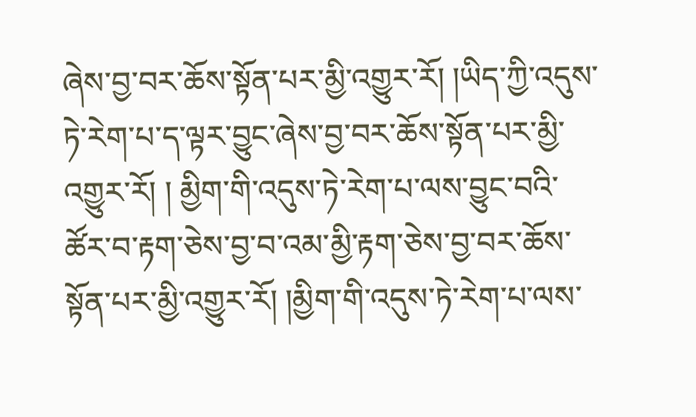ཞེས་བྱ་བར་ཆོས་སྟོན་པར་མྱི་འགྱུར་རོ། །ཡིད་ཀྱི་འདུས་ཏེ་རེག་པ་ད་ལྟར་བྱུང་ཞེས་བྱ་བར་ཆོས་སྟོན་པར་མྱི་འགྱུར་རོ། ། མྱིག་གི་འདུས་ཏེ་རེག་པ་ལས་བྱུང་བའི་ཚོར་བ་རྟག་ཅེས་བྱ་བ་འམ་མྱི་རྟག་ཅེས་བྱ་བར་ཆོས་སྟོན་པར་མྱི་འགྱུར་རོ། །མྱིག་གི་འདུས་ཏེ་རེག་པ་ལས་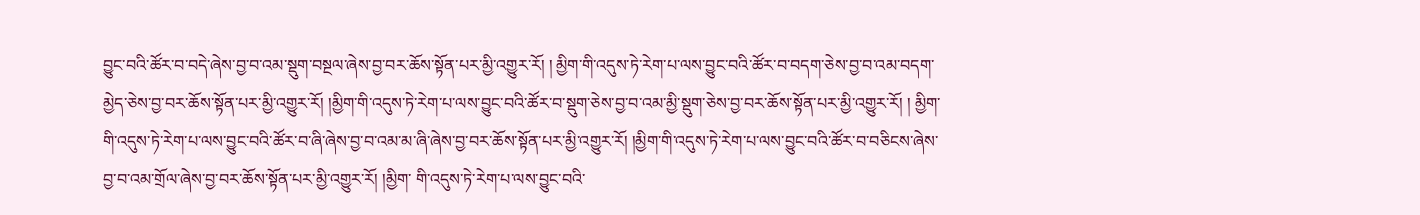བྱུང་བའི་ཚོར་བ་བདེ་ཞེས་བྱ་བ་འམ་སྡུག་བསྔལ་ཞེས་བྱ་བར་ཆོས་སྟོན་པར་མྱི་འགྱུར་རོ། ། མྱིག་གི་འདུས་ཏེ་རེག་པ་ལས་བྱུང་བའི་ཚོར་བ་བདག་ཅེས་བྱ་བ་འམ་བདག་མྱེད་ཅེས་བྱ་བར་ཆོས་སྟོན་པར་མྱི་འགྱུར་རོ། །མྱིག་གི་འདུས་ཏེ་རེག་པ་ལས་བྱུང་བའི་ཚོར་བ་སྡུག་ཅེས་བྱ་བ་འམ་མྱི་སྡུག་ཅེས་བྱ་བར་ཆོས་སྟོན་པར་མྱི་འགྱུར་རོ། ། མྱིག་གི་འདུས་ཏེ་རེག་པ་ལས་བྱུང་བའི་ཚོར་བ་ཞི་ཞེས་བྱ་བ་འམ་མ་ཞི་ཞེས་བྱ་བར་ཆོས་སྟོན་པར་མྱི་འགྱུར་རོ། །མྱིག་གི་འདུས་ཏེ་རེག་པ་ལས་བྱུང་བའི་ཚོར་བ་བཅིངས་ཞེས་བྱ་བ་འམ་གྲོལ་ཞེས་བྱ་བར་ཆོས་སྟོན་པར་མྱི་འགྱུར་རོ། །མྱིག་ གི་འདུས་ཏེ་རེག་པ་ལས་བྱུང་བའི་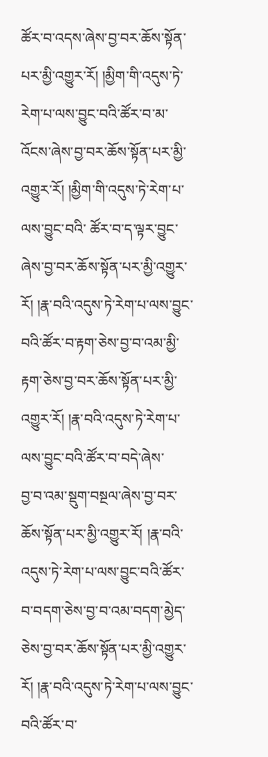ཚོར་བ་འདས་ཞེས་བྱ་བར་ཆོས་སྟོན་པར་མྱི་འགྱུར་རོ། །མྱིག་གི་འདུས་ཏེ་རེག་པ་ལས་བྱུང་བའི་ཚོར་བ་མ་འོངས་ཞེས་བྱ་བར་ཆོས་སྟོན་པར་མྱི་འགྱུར་རོ། །མྱིག་གི་འདུས་ཏེ་རེག་པ་ལས་བྱུང་བའི་ ཚོར་བ་ད་ལྟར་བྱུང་ཞེས་བྱ་བར་ཆོས་སྟོན་པར་མྱི་འགྱུར་རོ། །རྣ་བའི་འདུས་ཏེ་རེག་པ་ལས་བྱུང་བའི་ཚོར་བ་རྟག་ཅེས་བྱ་བ་འམ་མྱི་རྟག་ཅེས་བྱ་བར་ཆོས་སྟོན་པར་མྱི་འགྱུར་རོ། །རྣ་བའི་འདུས་ཏེ་རེག་པ་ལས་བྱུང་བའི་ཚོར་བ་བདེ་ཞེས་
བྱ་བ་འམ་སྡུག་བསྔལ་ཞེས་བྱ་བར་ཆོས་སྟོན་པར་མྱི་འགྱུར་རོ། །རྣ་བའི་འདུས་ཏེ་རེག་པ་ལས་བྱུང་བའི་ཚོར་བ་བདག་ཅེས་བྱ་བ་འམ་བདག་མྱེད་ཅེས་བྱ་བར་ཆོས་སྟོན་པར་མྱི་འགྱུར་རོ། །རྣ་བའི་འདུས་ཏེ་རེག་པ་ལས་བྱུང་བའི་ཚོར་བ་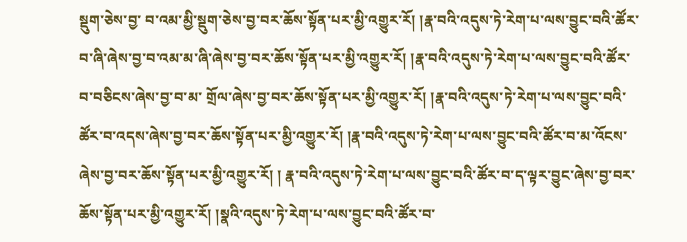སྡུག་ཅེས་བྱ་ བ་འམ་མྱི་སྡུག་ཅེས་བྱ་བར་ཆོས་སྟོན་པར་མྱི་འགྱུར་རོ། །རྣ་བའི་འདུས་ཏེ་རེག་པ་ལས་བྱུང་བའི་ཚོར་བ་ཞི་ཞེས་བྱ་བ་འམ་མ་ཞི་ཞེས་བྱ་བར་ཆོས་སྟོན་པར་མྱི་འགྱུར་རོ། །རྣ་བའི་འདུས་ཏེ་རེག་པ་ལས་བྱུང་བའི་ཚོར་བ་བཅིངས་ཞེས་བྱ་བ་མ་ གྲོལ་ཞེས་བྱ་བར་ཆོས་སྟོན་པར་མྱི་འགྱུར་རོ། །རྣ་བའི་འདུས་ཏེ་རེག་པ་ལས་བྱུང་བའི་ཚོར་བ་འདས་ཞེས་བྱ་བར་ཆོས་སྟོན་པར་མྱི་འགྱུར་རོ། །རྣ་བའི་འདུས་ཏེ་རེག་པ་ལས་བྱུང་བའི་ཚོར་བ་མ་འོངས་ཞེས་བྱ་བར་ཆོས་སྟོན་པར་མྱི་འགྱུར་རོ། ། རྣ་བའི་འདུས་ཏེ་རེག་པ་ལས་བྱུང་བའི་ཚོར་བ་ད་ལྟར་བྱུང་ཞེས་བྱ་བར་ཆོས་སྟོན་པར་མྱི་འགྱུར་རོ། །སྣའི་འདུས་ཏེ་རེག་པ་ལས་བྱུང་བའི་ཚོར་བ་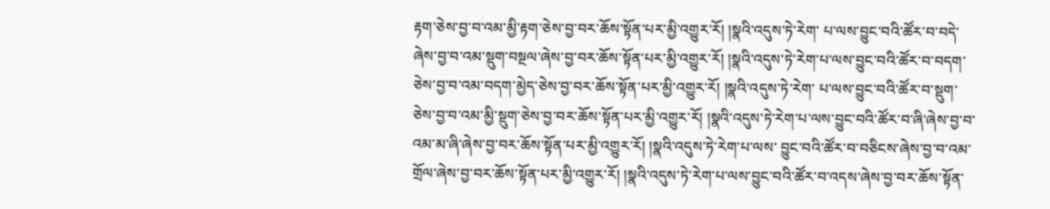རྟག་ཅེས་བྱ་བ་འམ་མྱི་རྟག་ཅེས་བྱ་བར་ཆོས་སྟོན་པར་མྱི་འགྱུར་རོ། །སྣའི་འདུས་ཏེ་རེག་ པ་ལས་བྱུང་བའི་ཚོར་བ་བདེ་ཞེས་བྱ་བ་འམ་སྡུག་བསྔལ་ཞེས་བྱ་བར་ཆོས་སྟོན་པར་མྱི་འགྱུར་རོ། །སྣའི་འདུས་ཏེ་རེག་པ་ལས་བྱུང་བའི་ཚོར་བ་བདག་ཅེས་བྱ་བ་འམ་བདག་མྱེད་ཅེས་བྱ་བར་ཆོས་སྟོན་པར་མྱི་འགྱུར་རོ། །སྣའི་འདུས་ཏེ་རེག་ པ་ལས་བྱུང་བའི་ཚོར་བ་སྡུག་ཅེས་བྱ་བ་འམ་མྱི་སྡུག་ཅེས་བྱ་བར་ཆོས་སྟོན་པར་མྱི་འགྱུར་རོ། །སྣའི་འདུས་ཏེ་རེག་པ་ལས་བྱུང་བའི་ཚོར་བ་ཞི་ཞེས་བྱ་བ་འམ་མ་ཞི་ཞེས་བྱ་བར་ཆོས་སྟོན་པར་མྱི་འགྱུར་རོ། །སྣའི་འདུས་ཏེ་རེག་པ་ལས་ བྱུང་བའི་ཚོར་བ་བཅིངས་ཞེས་བྱ་བ་འམ་གྲོལ་ཞེས་བྱ་བར་ཆོས་སྟོན་པར་མྱི་འགྱུར་རོ། །སྣའི་འདུས་ཏེ་རེག་པ་ལས་བྱུང་བའི་ཚོར་བ་འདས་ཞེས་བྱ་བར་ཆོས་སྟོན་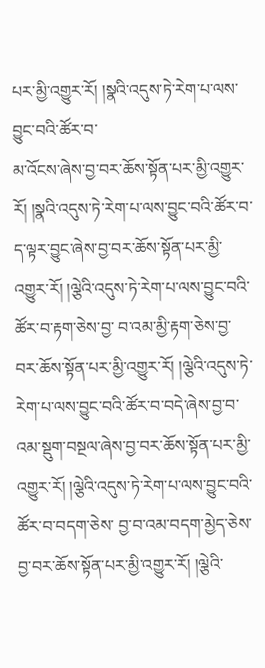པར་མྱི་འགྱུར་རོ། །སྣའི་འདུས་ཏེ་རེག་པ་ལས་བྱུང་བའི་ཚོར་བ་
མ་འོངས་ཞེས་བྱ་བར་ཆོས་སྟོན་པར་མྱི་འགྱུར་རོ། །སྣའི་འདུས་ཏེ་རེག་པ་ལས་བྱུང་བའི་ཚོར་བ་ད་ལྟར་བྱུང་ཞེས་བྱ་བར་ཆོས་སྟོན་པར་མྱི་འགྱུར་རོ། །ལྕེའི་འདུས་ཏེ་རེག་པ་ལས་བྱུང་བའི་ཚོར་བ་རྟག་ཅེས་བྱ་ བ་འམ་མྱི་རྟག་ཅེས་བྱ་བར་ཆོས་སྟོན་པར་མྱི་འགྱུར་རོ། །ལྕེའི་འདུས་ཏེ་རེག་པ་ལས་བྱུང་བའི་ཚོར་བ་བདེ་ཞེས་བྱ་བ་འམ་སྡུག་བསྔལ་ཞེས་བྱ་བར་ཆོས་སྟོན་པར་མྱི་འགྱུར་རོ། །ལྕེའི་འདུས་ཏེ་རེག་པ་ལས་བྱུང་བའི་ཚོར་བ་བདག་ཅེས་ བྱ་བ་འམ་བདག་མྱེད་ཅེས་བྱ་བར་ཆོས་སྟོན་པར་མྱི་འགྱུར་རོ། །ལྕེའི་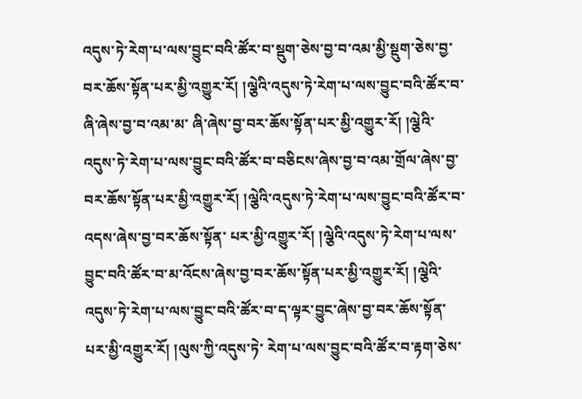འདུས་ཏེ་རེག་པ་ལས་བྱུང་བའི་ཚོར་བ་སྡུག་ཅེས་བྱ་བ་འམ་མྱི་སྡུག་ཅེས་བྱ་བར་ཆོས་སྟོན་པར་མྱི་འགྱུར་རོ། །ལྕེའི་འདུས་ཏེ་རེག་པ་ལས་བྱུང་བའི་ཚོར་བ་ཞི་ཞེས་བྱ་བ་འམ་མ་ ཞི་ཞེས་བྱ་བར་ཆོས་སྟོན་པར་མྱི་འགྱུར་རོ། །ལྕེའི་འདུས་ཏེ་རེག་པ་ལས་བྱུང་བའི་ཚོར་བ་བཅིངས་ཞེས་བྱ་བ་འམ་གྲོལ་ཞེས་བྱ་བར་ཆོས་སྟོན་པར་མྱི་འགྱུར་རོ། །ལྕེའི་འདུས་ཏེ་རེག་པ་ལས་བྱུང་བའི་ཚོར་བ་འདས་ཞེས་བྱ་བར་ཆོས་སྟོན་ པར་མྱི་འགྱུར་རོ། །ལྕེའི་འདུས་ཏེ་རེག་པ་ལས་བྱུང་བའི་ཚོར་བ་མ་འོངས་ཞེས་བྱ་བར་ཆོས་སྟོན་པར་མྱི་འགྱུར་རོ། །ལྕེའི་འདུས་ཏེ་རེག་པ་ལས་བྱུང་བའི་ཚོར་བ་ད་ལྟར་བྱུང་ཞེས་བྱ་བར་ཆོས་སྟོན་པར་མྱི་འགྱུར་རོ། །ལུས་ཀྱི་འདུས་ཏེ་ རེག་པ་ལས་བྱུང་བའི་ཚོར་བ་རྟག་ཅེས་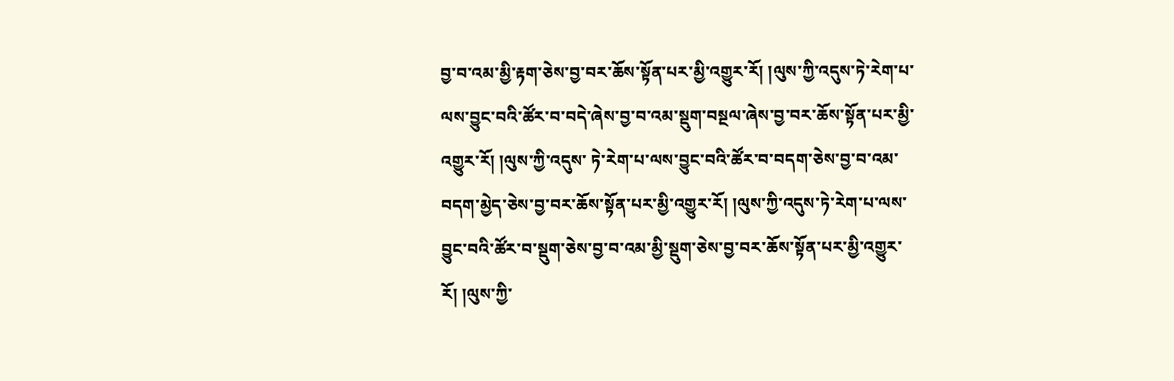བྱ་བ་འམ་མྱི་རྟག་ཅེས་བྱ་བར་ཆོས་སྟོན་པར་མྱི་འགྱུར་རོ། །ལུས་ཀྱི་འདུས་ཏེ་རེག་པ་ལས་བྱུང་བའི་ཚོར་བ་བདེ་ཞེས་བྱ་བ་འམ་སྡུག་བསྔལ་ཞེས་བྱ་བར་ཆོས་སྟོན་པར་མྱི་འགྱུར་རོ། །ལུས་ཀྱི་འདུས་ ཏེ་རེག་པ་ལས་བྱུང་བའི་ཚོར་བ་བདག་ཅེས་བྱ་བ་འམ་བདག་མྱེད་ཅེས་བྱ་བར་ཆོས་སྟོན་པར་མྱི་འགྱུར་རོ། །ལུས་ཀྱི་འདུས་ཏེ་རེག་པ་ལས་བྱུང་བའི་ཚོར་བ་སྡུག་ཅེས་བྱ་བ་འམ་མྱི་སྡུག་ཅེས་བྱ་བར་ཆོས་སྟོན་པར་མྱི་འགྱུར་རོ། །ལུས་ཀྱི་